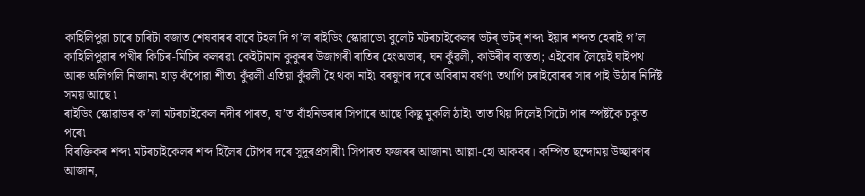কাহিলিপুৱা চাৰে চাৰিটা বজাত শেষবাৰৰ বাবে টহল দি গ’ল ৰাইডিং স্কোৱাডে৷ বুলেট মটৰচাইকেলৰ ভটৰ্ ভটৰ্ শব্দ৷ ইয়াৰ শব্দত হেৰাই গ’ল কাহিলিপুৱাৰ পখীৰ কিচিৰ-মিচিৰ কলৰৱ৷ কেইটামান কুকুৰৰ উজাগৰী ৰাতিৰ হেংঅভাৰ, ঘন কুঁৱলী, কাউৰীৰ ব্যস্ততা; এইবোৰ লৈয়েই ঘাইপথ আৰু অলিগলি নিজান৷ হাড় কঁপোৱা শীত৷ কুঁৱলী এতিয়া কুঁৱলী হৈ থকা নাই৷ বৰষুণৰ দৰে অবিৰাম বৰ্ষণ৷ তথাপি চৰাইবোৰৰ সাৰ পাই উঠাৰ নিৰ্দিষ্ট সময় আছে ৷
ৰাইডিং স্কোৱাডৰ ক’লা মটৰচাইকেল নদীৰ পাৰত, য’ত বাঁহনিডৰাৰ সিপাৰে আছে কিছু মুকলি ঠাই৷ তাত থিয় দিলেই সিটো পাৰ স্পষ্টকৈ চকুত পৰে৷
বিৰক্তিকৰ শব্দ৷ মটৰচাইকেলৰ শব্দ হিলৈৰ টোপৰ দৰে সুদূৰপ্ৰসাৰী৷ সিপাৰত ফজৰৰ আজান৷ আল্লা-হো আকবৰ। কম্পিত ছন্দোময় উচ্ছাৰণৰ আজান,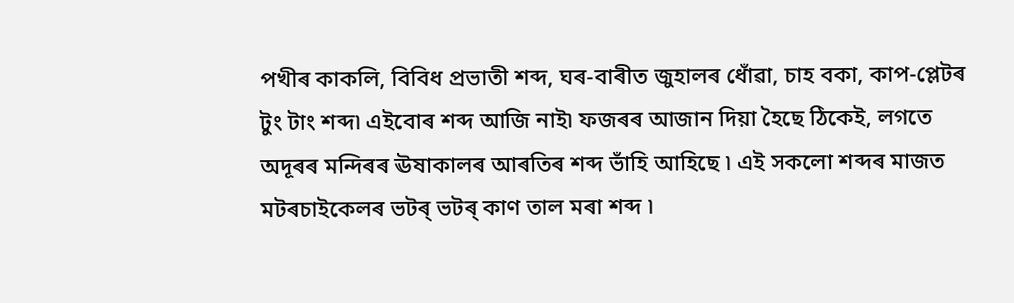পখীৰ কাকলি, বিবিধ প্ৰভাতী শব্দ, ঘৰ-বাৰীত জুহালৰ ধোঁৱা, চাহ বকা, কাপ-প্লেটৰ টুং টাং শব্দ৷ এইবোৰ শব্দ আজি নাই৷ ফজৰৰ আজান দিয়া হৈছে ঠিকেই, লগতে অদূৰৰ মন্দিৰৰ ঊষাকালৰ আৰতিৰ শব্দ ভাঁহি আহিছে ৷ এই সকলো শব্দৰ মাজত মটৰচাইকেলৰ ভটৰ্ ভটৰ্ কাণ তাল মৰা শব্দ ৷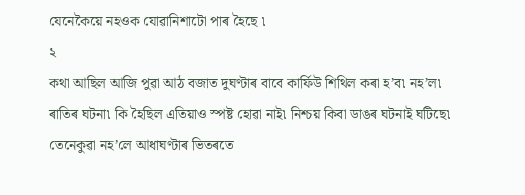যেনেকৈয়ে নহওক যোৱানিশাটো পাৰ হৈছে ৷
২
কথা আছিল আজি পুৱা আঠ বজাত দুঘণ্টাৰ বাবে কাৰ্ফিউ শিথিল কৰা হ’ব৷ নহ’ল৷ ৰাতিৰ ঘটনা৷ কি হৈছিল এতিয়াও স্পষ্ট হোৱা নাই৷ নিশ্চয় কিবা ডাঙৰ ঘটনাই ঘটিছে৷ তেনেকুৱা নহ’লে আধাঘণ্টাৰ ভিতৰতে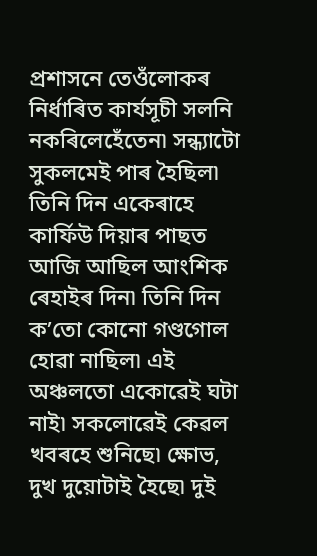প্ৰশাসনে তেওঁলোকৰ নিৰ্ধাৰিত কাৰ্যসূচী সলনি নকৰিলেহেঁতেন৷ সন্ধ্যাটো সুকলমেই পাৰ হৈছিল৷ তিনি দিন একেৰাহে কাৰ্ফিউ দিয়াৰ পাছত আজি আছিল আংশিক ৰেহাইৰ দিন৷ তিনি দিন ক’তো কোনো গণ্ডগোল হোৱা নাছিল৷ এই অঞ্চলতো একোৱেই ঘটা নাই৷ সকলোৱেই কেৱল খবৰহে শুনিছে৷ ক্ষোভ, দুখ দুয়োটাই হৈছে৷ দুই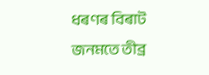ধৰণৰ বিৰাট জনমতে তীব্ৰ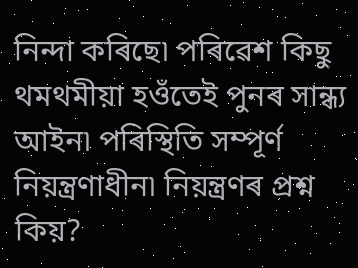নিন্দা কৰিছে৷ পৰিৱেশ কিছু থমথমীয়া হওঁতেই পুনৰ সান্ধ্য আইন৷ পৰিস্থিতি সম্পূৰ্ণ নিয়ন্ত্ৰণাধীন৷ নিয়ন্ত্ৰণৰ প্ৰশ্ন কিয়?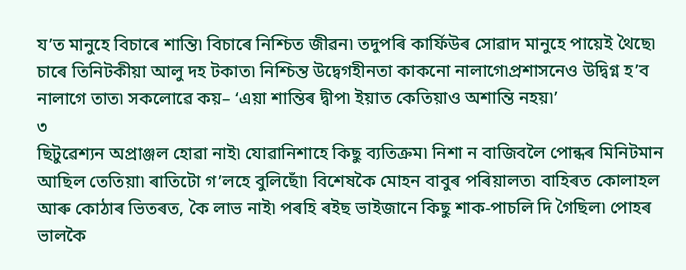য’ত মানুহে বিচাৰে শান্তি৷ বিচাৰে নিশ্চিত জীৱন৷ তদুপৰি কাৰ্ফিউৰ সোৱাদ মানুহে পায়েই থৈছে৷ চাৰে তিনিটকীয়া আলু দহ টকাত৷ নিশ্চিন্ত উদ্বেগহীনতা কাকনো নালাগে৷প্ৰশাসনেও উদ্বিগ্ন হ’ব নালাগে তাত৷ সকলোৱে কয়– ‘এয়া শান্তিৰ দ্বীপ৷ ইয়াত কেতিয়াও অশান্তি নহয়৷’
৩
ছিটুৱেশ্যন অপ্ৰাঞ্জল হোৱা নাই৷ যোৱানিশাহে কিছু ব্যতিক্ৰম৷ নিশা ন বাজিবলৈ পোন্ধৰ মিনিটমান আছিল তেতিয়া৷ ৰাতিটো গ’লহে বুলিছোঁ৷ বিশেষকৈ মোহন বাবুৰ পৰিয়ালত৷ বাহিৰত কোলাহল আৰু কোঠাৰ ভিতৰত, কৈ লাভ নাই৷ পৰহি ৰইছ ভাইজানে কিছু শাক-পাচলি দি গৈছিল৷ পোহৰ ভালকৈ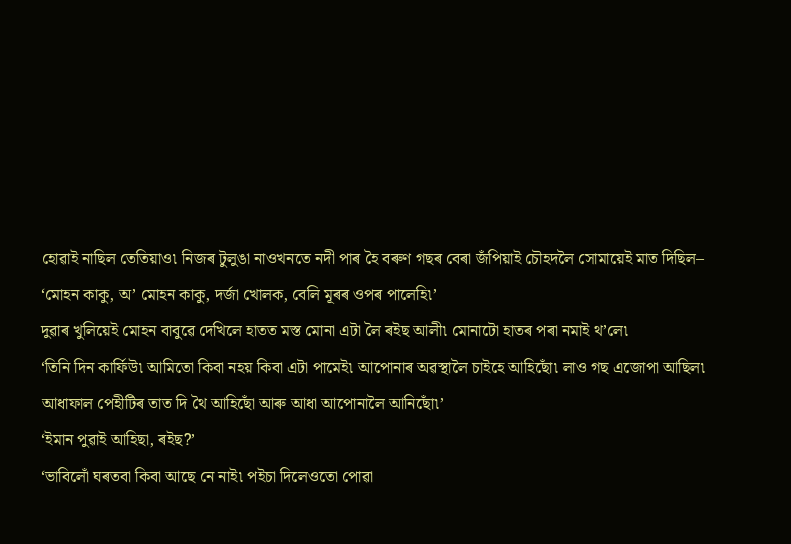হোৱাই নাছিল তেতিয়াও৷ নিজৰ টুলুঙা নাওখনতে নদী পাৰ হৈ বৰুণ গছৰ বেৰা জঁপিয়াই চৌহদলৈ সোমায়েই মাত দিছিল– ‘মোহন কাকু, অ’ মোহন কাকু, দৰ্জা খোলক, বেলি মূৰৰ ওপৰ পালেহি৷’
দুৱাৰ খুলিয়েই মোহন বাবুৱে দেখিলে হাতত মস্ত মোনা এটা লৈ ৰইছ আলী৷ মোনাটো হাতৰ পৰা নমাই থ’লে৷
‘তিনি দিন কাৰ্ফিউ৷ আমিতো কিবা নহয় কিবা এটা পামেই৷ আপোনাৰ অৱস্থালৈ চাইহে আহিছোঁ৷ লাও গছ এজোপা আছিল৷ আধাফাল পেহীটিৰ তাত দি থৈ আহিছোঁ আৰু আধা আপোনালৈ আনিছোঁ৷’
‘ইমান পুৱাই আহিছা, ৰইছ?’
‘ভাবিলোঁ ঘৰতবা কিবা আছে নে নাই৷ পইচা দিলেওতো পোৱা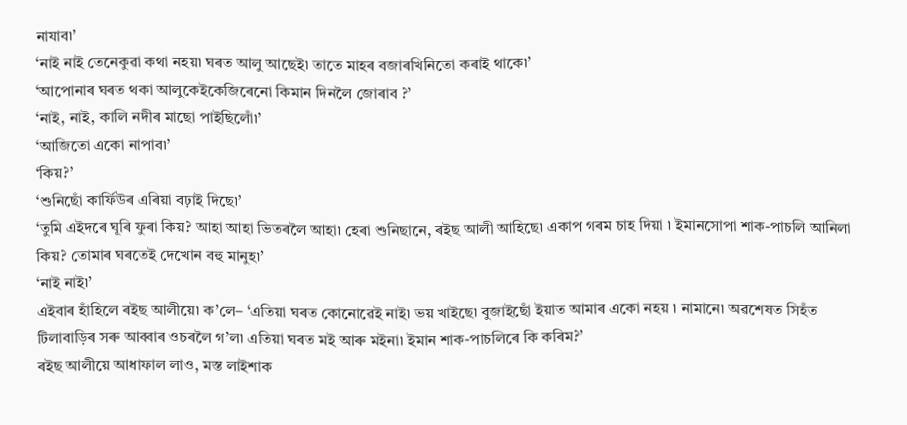নাযাব৷’
‘নাই নাই তেনেকুৱা কথা নহয়৷ ঘৰত আলু আছেই৷ তাতে মাহৰ বজাৰখিনিতো কৰাই থাকে৷’
‘আপোনাৰ ঘৰত থকা আলুকেইকেজিৰেনো কিমান দিনলৈ জোৰাব ?’
‘নাই, নাই, কালি নদীৰ মাছো পাইছিলোঁ৷’
‘আজিতো একো নাপাব৷’
‘কিয়?’
‘শুনিছোঁ কাৰ্ফিউৰ এৰিয়া বঢ়াই দিছে৷’
‘তুমি এইদৰে ঘূৰি ফুৰা কিয়? আহা আহা ভিতৰলৈ আহা৷ হেৰা শুনিছানে, ৰইছ আলী আহিছে৷ একাপ গৰম চাহ দিয়া ৷ ইমানসোপা শাক-পাচলি আনিলা কিয়? তোমাৰ ঘৰতেই দেখোন বহু মানুহ৷’
‘নাই নাই৷’
এইবাৰ হাঁহিলে ৰইছ আলীয়ে৷ ক’লে– ‘এতিয়া ঘৰত কোনোৱেই নাই৷ ভয় খাইছে৷ বুজাইছোঁ ইয়াত আমাৰ একো নহয় ৷ নামানে৷ অৱশেষত সিহঁত টিলাবাড়িৰ সৰু আব্বাৰ ওচৰলৈ গ’ল৷ এতিয়া ঘৰত মই আৰু মইনা৷ ইমান শাক-পাচলিৰে কি কৰিম?’
ৰইছ আলীয়ে আধাফাল লাও, মস্ত লাইশাক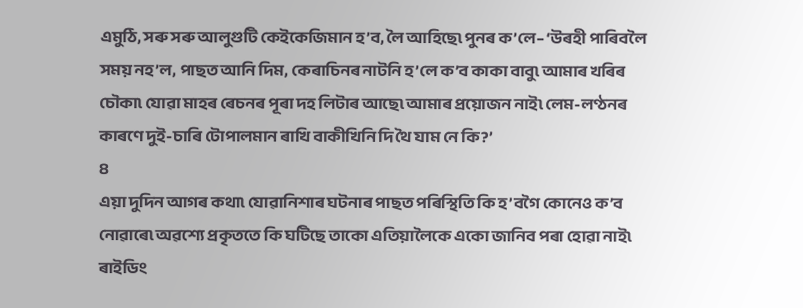এমুঠি, সৰু সৰু আলুগুটি কেইকেজিমান হ’ব, লৈ আহিছে৷ পুনৰ ক’লে– ‘উৰহী পাৰিবলৈ সময় নহ’ল, পাছত আনি দিম, কেৰাচিনৰ নাটনি হ’লে ক’ব কাকা বাবু৷ আমাৰ খৰিৰ চৌকা৷ যোৱা মাহৰ ৰেচনৰ পূৰা দহ লিটাৰ আছে৷ আমাৰ প্ৰয়োজন নাই৷ লেম-লণ্ঠনৰ কাৰণে দুই-চাৰি টোপালমান ৰাখি বাকীখিনি দি থৈ যাম নে কি?’
৪
এয়া দুদিন আগৰ কথা৷ যোৱানিশাৰ ঘটনাৰ পাছত পৰিস্থিতি কি হ’বগৈ কোনেও ক’ব নোৱাৰে৷ অৱশ্যে প্ৰকৃততে কি ঘটিছে তাকো এতিয়ালৈকে একো জানিব পৰা হোৱা নাই৷
ৰাইডিং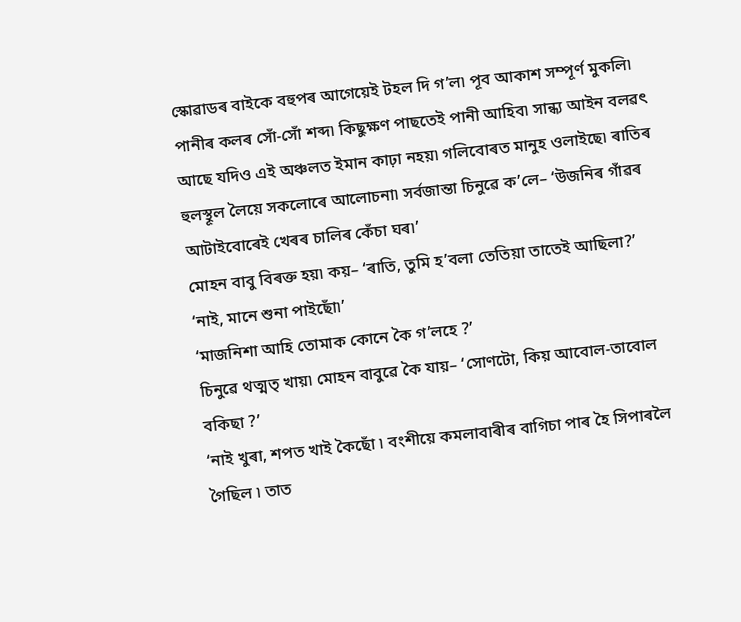স্কোৱাডৰ বাইকে বহুপৰ আগেয়েই টহল দি গ’ল৷ পূব আকাশ সম্পূৰ্ণ মুকলি৷ পানীৰ কলৰ সোঁ-সোঁ শব্দ৷ কিছুক্ষণ পাছতেই পানী আহিব৷ সান্ধ্য আইন বলৱৎ আছে যদিও এই অঞ্চলত ইমান কাঢ়া নহয়৷ গলিবোৰত মানুহ ওলাইছে৷ ৰাতিৰ হুলস্থূল লৈয়ে সকলোৰে আলোচনা৷ সৰ্বজান্তা চিনুৱে ক’লে– ‘উজনিৰ গাঁৱৰ আটাইবোৰেই খেৰৰ চালিৰ কেঁচা ঘৰ৷’
মোহন বাবু বিৰক্ত হয়৷ কয়– ‘ৰাতি, তুমি হ’বলা তেতিয়া তাতেই আছিলা?’
‘নাই, মানে শুনা পাইছোঁ৷’
‘মাজনিশা আহি তোমাক কোনে কৈ গ’লহে ?’
চিনুৱে থত্মত্ খায়৷ মোহন বাবুৱে কৈ যায়– ‘সোণটো, কিয় আবোল-তাবোল বকিছা ?’
‘নাই খুৰা, শপত খাই কৈছোঁ ৷ বংশীয়ে কমলাবাৰীৰ বাগিচা পাৰ হৈ সিপাৰলৈ গৈছিল ৷ তাত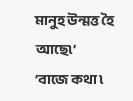মানুহ উন্মত্ত হৈ আছে৷’
‘বাজে কথা ৷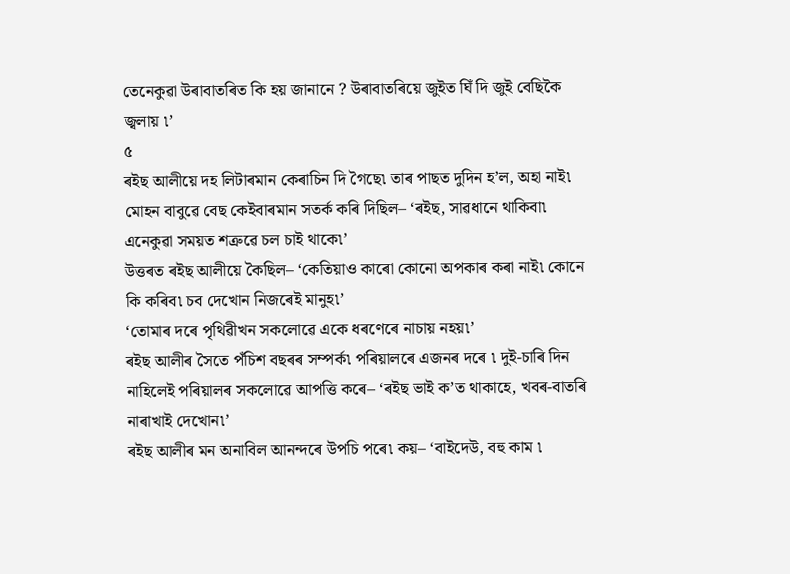তেনেকুৱা উৰাবাতৰিত কি হয় জানানে ? উৰাবাতৰিয়ে জুইত ঘিঁ দি জুই বেছিকৈ জ্বলায় ৷’
৫
ৰইছ আলীয়ে দহ লিটাৰমান কেৰাচিন দি গৈছে৷ তাৰ পাছত দুদিন হ’ল, অহা নাই৷ মোহন বাবুৱে বেছ কেইবাৰমান সতৰ্ক কৰি দিছিল– ‘ৰইছ, সাৱধানে থাকিবা৷ এনেকুৱা সময়ত শত্ৰুৱে চল চাই থাকে৷’
উত্তৰত ৰইছ আলীয়ে কৈছিল– ‘কেতিয়াও কাৰো কোনো অপকাৰ কৰা নাই৷ কোনে কি কৰিব৷ চব দেখোন নিজৰেই মানুহ৷’
‘তোমাৰ দৰে পৃথিৱীখন সকলোৱে একে ধৰণেৰে নাচায় নহয়৷’
ৰইছ আলীৰ সৈতে পঁচিশ বছৰৰ সম্পৰ্ক৷ পৰিয়ালৰে এজনৰ দৰে ৷ দুই-চাৰি দিন নাহিলেই পৰিয়ালৰ সকলোৱে আপত্তি কৰে– ‘ৰইছ ভাই ক’ত থাকাহে, খবৰ-বাতৰি নাৰাখাই দেখোন৷’
ৰইছ আলীৰ মন অনাবিল আনন্দৰে উপচি পৰে৷ কয়– ‘বাইদেউ, বহু কাম ৷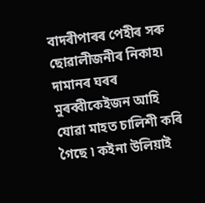বাদৰীপাৰৰ পেহীৰ সৰু ছোৱালীজনীৰ নিকাহ৷ দামানৰ ঘৰৰ মুৰব্বীকেইজন আহি যোৱা মাহত চালিশী কৰি গৈছে ৷ কইনা উলিয়াই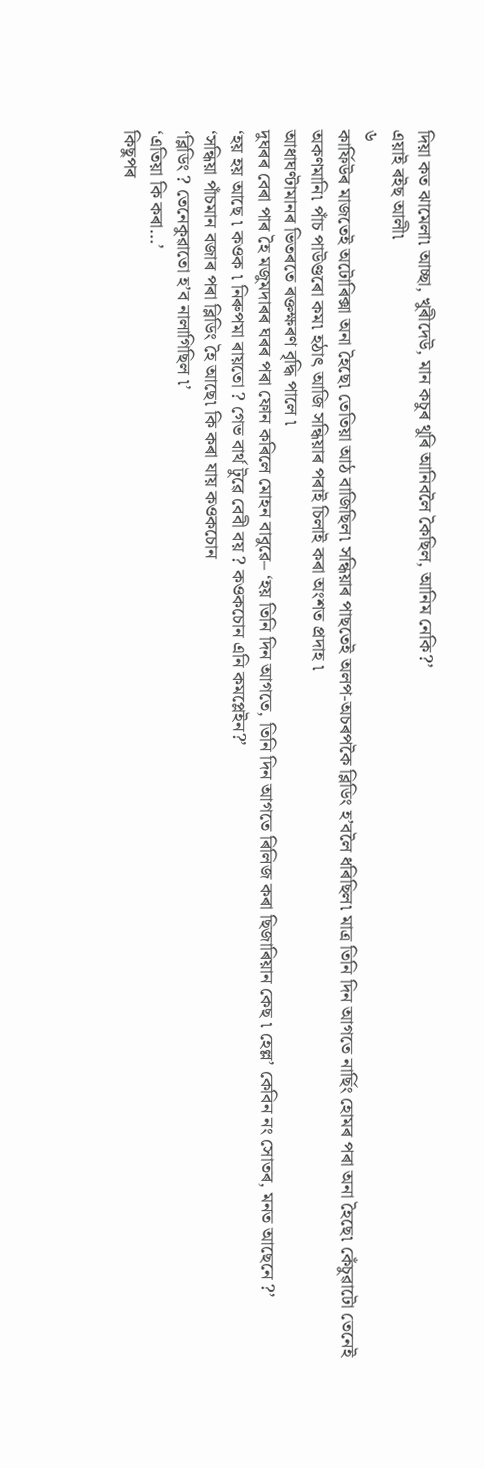দিয়া কত ঝামেলা৷ আচ্ছা, খুৰীদেউ, মান কচুৰ থুৰি আনিবলৈ কৈছিল, আনিম নেকি?’
এয়াই ৰইছ আলী৷
৬
কাৰ্ফিউৰ মাজতেই অটোৰিক্সা অনা হৈছে৷ তেতিয়া আঠ বাজিছিল৷ সন্ধিয়াৰ পাছতেই অলপ-অচৰপকৈ ব্লিডিং হ’বলৈ ধৰিছিল৷ মাত্ৰ তিনি দিন আগতে নাৰ্ছিং হোমৰ পৰা অনা হৈছে৷ কেঁচুৱাটো তেনেই অকণমানি৷ পাঁচ পাউণ্ডৰো কম৷ হঠাৎ আজি সন্ধিয়াৰ পৰাই চিলাই কৰা অংশত প্ৰদাহ ৷
আধাঘণ্টামানৰ ভিতৰতে ৰক্তক্ষৰণ বৃদ্ধি পালে ৷
দুঘৰৰ বেৰা পাৰ হৈ মজুমদাৰৰ ঘৰৰ পৰা ফোন কৰিলে মোহন বাবুৱে– ‘হয় তিনি দিন আগতে, তিনি দিন আগতে ৰিলিজ কৰা ছিজাৰিয়ান কেছ ৷ হেল্ল’ কেবিন নং সোতৰ, মনত আছেনে ?’
‘হয় হয় আছে ৷ কওক ৷ নিৰুপমা ৰায়তো ? গেভ বাৰ্থ টুৱে বেবী বয় ? কওকচোন এনি কমপ্লেইন?’
‘সন্ধিয়া পাঁচমান বজাৰ পৰা ব্লিডিং হৈ আছে৷ কি কৰা যায় কওকচোন
‘ব্লিডিং ? তেনেকুৱাতো হ’ব নালাগিছিল ৷’
‘এতিয়া কি কৰা…’
কিছুপৰ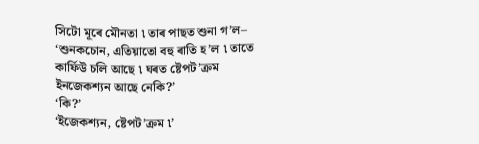সিটো মূৰে মৌনতা ৷ তাৰ পাছত শুনা গ’ল– ‘শুনকচোন, এতিয়াতো বহু ৰাতি হ’ল ৷ তাতে কাৰ্ফিউ চলি আছে ৷ ঘৰত ষ্টেপট’ক্ৰম ইনজেকশ্যন আছে নেকি?’
‘কি?’
‘ইজেকশ্যন, ষ্টেপট’ক্ৰম ৷’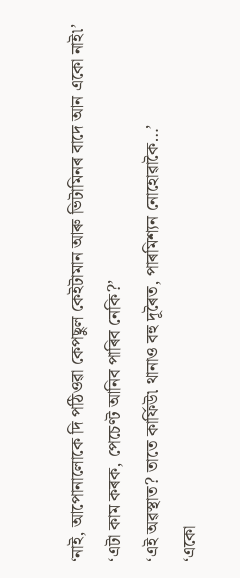‘নাই, আপোনালোকে দি পঠিওৱা কেপছুল কেইটামান আৰু ভিটামিনৰ বাদে আন একো নাই৷’
‘এটা কাম কৰক, পেচেণ্ট আনিব পাৰিব নেকি?’
‘এই অৱস্থাত? তাতে কাৰ্ফিউ৷ থানাও বহু দূৰৈত, পাৰমিশ্যন নোহোৱাকৈ…’
‘একো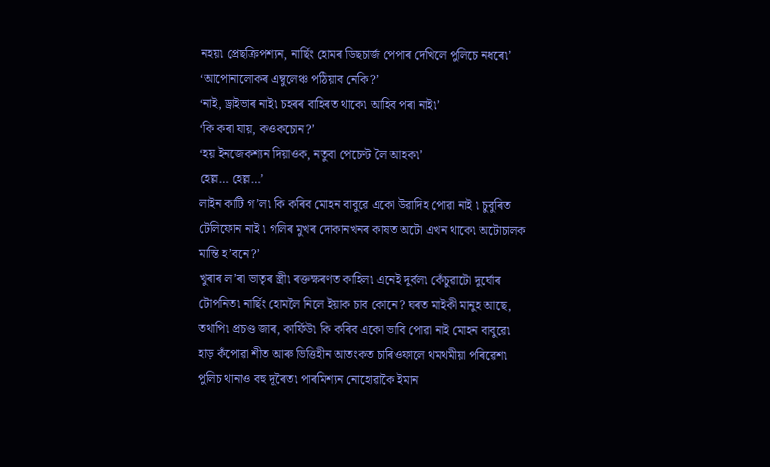নহয়৷ প্ৰেছক্ৰিপশ্যন, নাৰ্ছিং হোমৰ ডিছচাৰ্জ পেপাৰ দেখিলে পুলিচে নধৰে৷’
‘আপোনালোকৰ এম্বুলেঞ্চ পঠিয়াব নেকি?’
‘নাই, ড্ৰাইভাৰ নাই৷ চহৰৰ বাহিৰত থাকে৷ আহিব পৰা নাই৷’
‘কি কৰা যায়, কওকচোন?’
‘হয় ইনজেকশ্যন দিয়াওক, নতুবা পেচেণ্ট লৈ আহক৷’
হেল্ল… হেল্ল…’
লাইন কাটি গ’ল৷ কি কৰিব মোহন বাবুৱে একো উৱাদিহ পোৱা নাই ৷ চুবুৰিত টেলিফোন নাই ৷ গলিৰ মুখৰ দোকানখনৰ কাষত অটো এখন থাকে৷ অটোচালক মান্তি হ’বনে?’
খুৰাৰ ল’ৰা ভাতৃৰ স্ত্ৰী৷ ৰক্তক্ষৰণত কাহিল৷ এনেই দুৰ্বল৷ কেঁচুৱাটো দুৰ্ঘোৰ টোপনিত৷ নাৰ্ছিং হোমলৈ নিলে ইয়াক চাব কোনে? ঘৰত মাইকী মানুহ আছে, তথাপি৷ প্ৰচণ্ড জাৰ, কাৰ্ফিউ৷ কি কৰিব একো ভাবি পোৱা নাই মোহন বাবুৱে৷ হাড় কঁপোৱা শীত আৰু ভিত্তিহীন আতংকত চাৰিওফালে থমথমীয়া পৰিৱেশ৷ পুলিচ থানাও বহু দূৰৈত৷ পাৰমিশ্যন নোহোৱাকৈ ইমান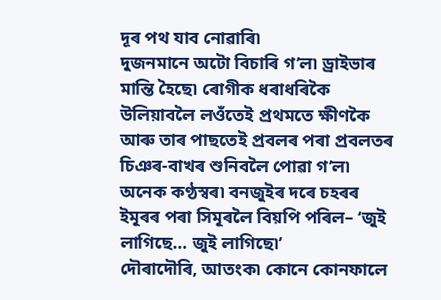দূৰ পথ যাব নোৱাৰি৷
দুজনমানে অটো বিচাৰি গ’ল৷ ড্ৰাইভাৰ মান্তি হৈছে৷ ৰোগীক ধৰাধৰিকৈ উলিয়াবলৈ লওঁতেই প্ৰথমতে ক্ষীণকৈ আৰু তাৰ পাছতেই প্ৰবলৰ পৰা প্ৰবলতৰ চিঞৰ-বাখৰ শুনিবলৈ পোৱা গ’ল৷ অনেক কণ্ঠস্বৰ৷ বনজুইৰ দৰে চহৰৰ ইমূৰৰ পৰা সিমূৰলৈ বিয়পি পৰিল– ‘জুই লাগিছে… জুই লাগিছে৷’
দৌৰাদৌৰি, আতংক৷ কোনে কোনফালে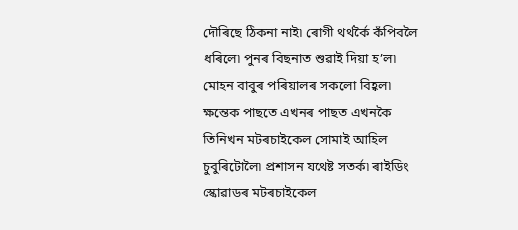দৌৰিছে ঠিকনা নাই৷ ৰোগী থৰ্থৰ্কৈ কঁপিবলৈ ধৰিলে৷ পুনৰ বিছনাত শুৱাই দিয়া হ’ল৷ মোহন বাবুৰ পৰিয়ালৰ সকলো বিহ্বল৷
ক্ষন্তেক পাছতে এখনৰ পাছত এখনকৈ তিনিখন মটৰচাইকেল সোমাই আহিল চুবুৰিটোলৈ৷ প্ৰশাসন যথেষ্ট সতৰ্ক৷ ৰাইডিং স্কোৱাডৰ মটৰচাইকেল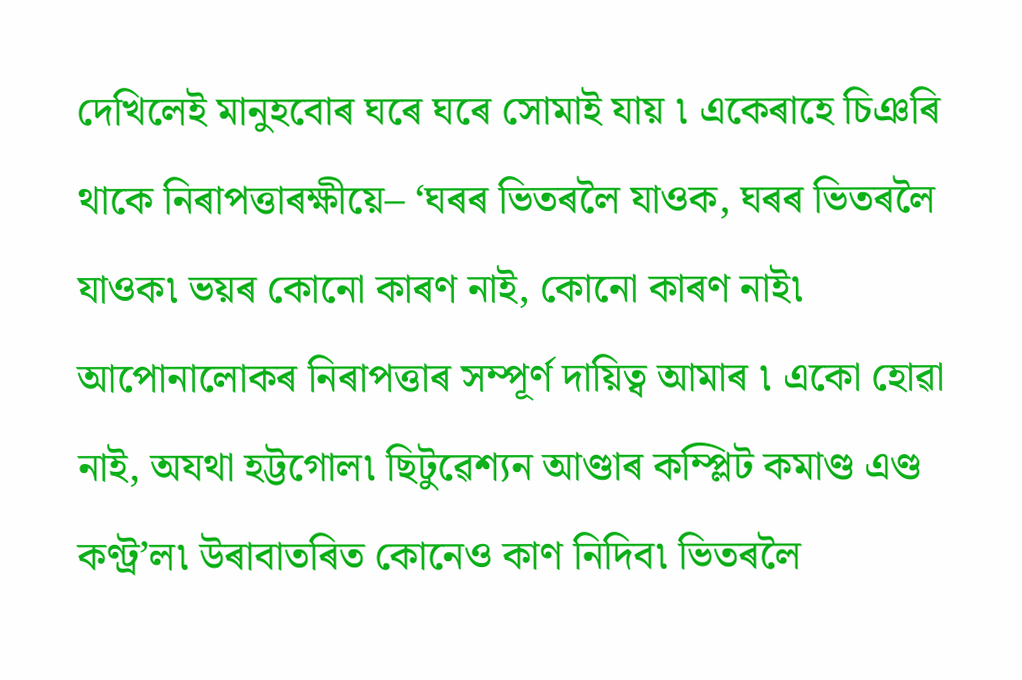দেখিলেই মানুহবোৰ ঘৰে ঘৰে সোমাই যায় ৷ একেৰাহে চিঞৰি থাকে নিৰাপত্তাৰক্ষীয়ে– ‘ঘৰৰ ভিতৰলৈ যাওক, ঘৰৰ ভিতৰলৈ যাওক৷ ভয়ৰ কোনো কাৰণ নাই, কোনো কাৰণ নাই৷ আপোনালোকৰ নিৰাপত্তাৰ সম্পূৰ্ণ দায়িত্ব আমাৰ ৷ একো হোৱা নাই, অযথা হট্টগোল৷ ছিটুৱেশ্যন আণ্ডাৰ কম্প্লিট কমাণ্ড এণ্ড কণ্ট্ৰ’ল৷ উৰাবাতৰিত কোনেও কাণ নিদিব৷ ভিতৰলৈ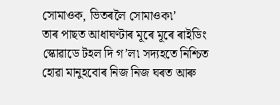সোমাওক, ভিতৰলৈ সোমাওক৷’
তাৰ পাছত আধাঘণ্টাৰ মূৰে মূৰে ৰাইডিং স্কোৱাডে টহল দি গ’ল৷ সদ্যহতে নিশ্চিত হোৱা মানুহবোৰ নিজ নিজ ঘৰত আৰু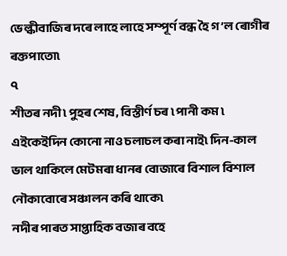ভেল্কীবাজিৰ দৰে লাহে লাহে সম্পূৰ্ণ বন্ধ হৈ গ’ল ৰোগীৰ ৰক্তপাতো৷
৭
শীতৰ নদী ৷ পুহৰ শেষ, বিস্তীৰ্ণ চৰ ৷ পানী কম ৷ এইকেইদিন কোনো নাও চলাচল কৰা নাই৷ দিন-কাল ভাল থাকিলে মেটমৰা ধানৰ বোজাৰে বিশাল বিশাল নৌকাবোৰে সঞ্চালন কৰি থাকে৷
নদীৰ পাৰত সাপ্তাহিক বজাৰ বহে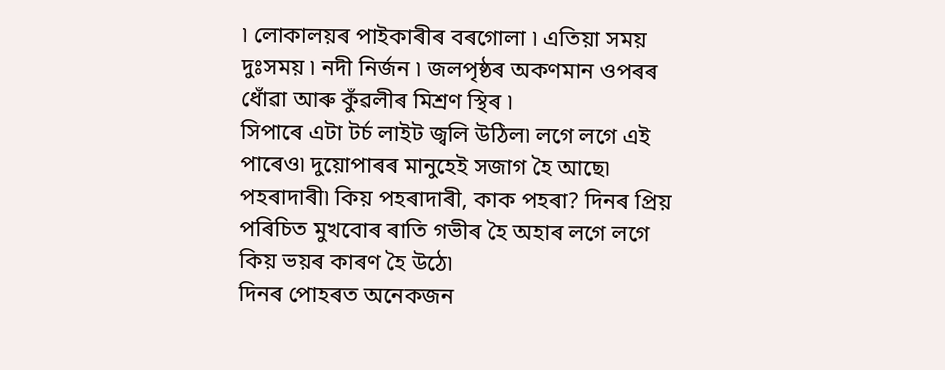৷ লোকালয়ৰ পাইকাৰীৰ বৰগোলা ৷ এতিয়া সময় দুঃসময় ৷ নদী নিৰ্জন ৷ জলপৃষ্ঠৰ অকণমান ওপৰৰ ধোঁৱা আৰু কুঁৱলীৰ মিশ্ৰণ স্থিৰ ৷
সিপাৰে এটা টৰ্চ লাইট জ্বলি উঠিল৷ লগে লগে এই পাৰেও৷ দুয়োপাৰৰ মানুহেই সজাগ হৈ আছে৷ পহৰাদাৰী৷ কিয় পহৰাদাৰী, কাক পহৰা? দিনৰ প্ৰিয় পৰিচিত মুখবোৰ ৰাতি গভীৰ হৈ অহাৰ লগে লগে কিয় ভয়ৰ কাৰণ হৈ উঠে৷
দিনৰ পোহৰত অনেকজন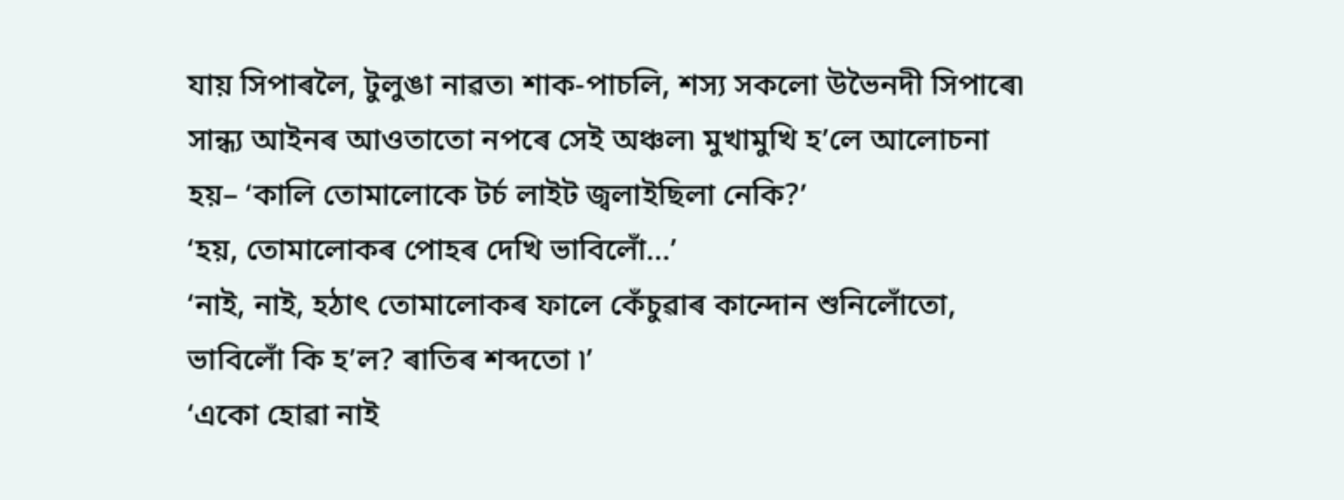যায় সিপাৰলৈ, টুলুঙা নাৱত৷ শাক-পাচলি, শস্য সকলো উভৈনদী সিপাৰে৷ সান্ধ্য আইনৰ আওতাতো নপৰে সেই অঞ্চল৷ মুখামুখি হ’লে আলোচনা হয়– ‘কালি তোমালোকে টৰ্চ লাইট জ্বলাইছিলা নেকি?’
‘হয়, তোমালোকৰ পোহৰ দেখি ভাবিলোঁ…’
‘নাই, নাই, হঠাৎ তোমালোকৰ ফালে কেঁচুৱাৰ কান্দোন শুনিলোঁতো, ভাবিলোঁ কি হ’ল? ৰাতিৰ শব্দতো ৷’
‘একো হোৱা নাই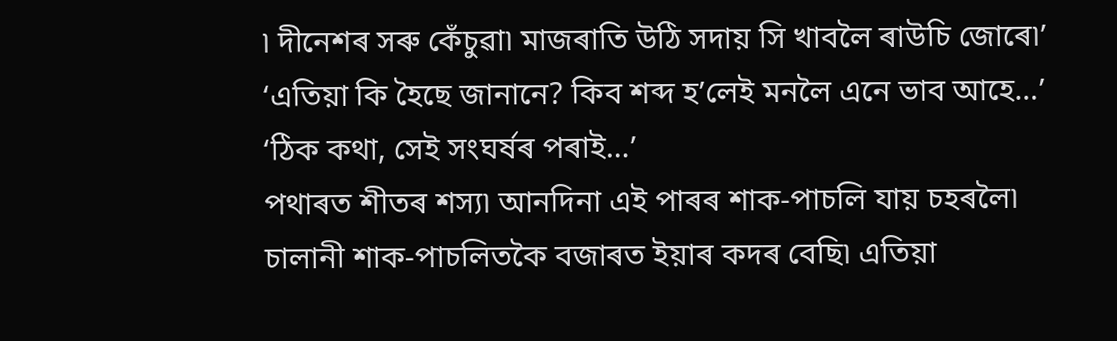৷ দীনেশৰ সৰু কেঁচুৱা৷ মাজৰাতি উঠি সদায় সি খাবলৈ ৰাউচি জোৰে৷’
‘এতিয়া কি হৈছে জানানে? কিব শব্দ হ’লেই মনলৈ এনে ভাব আহে…’
‘ঠিক কথা, সেই সংঘৰ্ষৰ পৰাই…’
পথাৰত শীতৰ শস্য৷ আনদিনা এই পাৰৰ শাক-পাচলি যায় চহৰলৈ৷ চালানী শাক-পাচলিতকৈ বজাৰত ইয়াৰ কদৰ বেছি৷ এতিয়া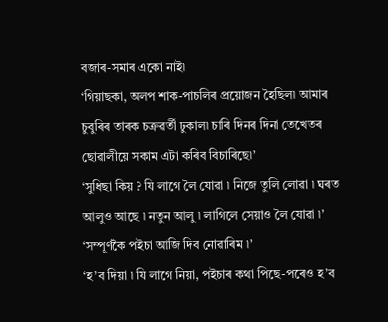বজাৰ-সমাৰ একো নাই৷
‘গিয়াছকা, অলপ শাক-পাচলিৰ প্ৰয়োজন হৈছিল৷ আমাৰ চুবুৰিৰ তাৰক চক্ৰৱৰ্তী ঢুকাল৷ চাৰি দিনৰ দিনা তেখেতৰ ছোৱালীয়ে সকাম এটা কৰিব বিচাৰিছে৷’
‘সুধিছা কিয় ? যি লাগে লৈ যোৱা ৷ নিজে তুলি লোৱা ৷ ঘৰত আলুও আছে ৷ নতুন আলু ৷ লাগিলে সেয়াও লৈ যোৱা ৷’
‘সম্পূৰ্ণকৈ পইচা আজি দিব নোৱাৰিম ৷’
‘হ’ব দিয়া ৷ যি লাগে নিয়া, পইচাৰ কথা পিছে-পৰেও হ’ব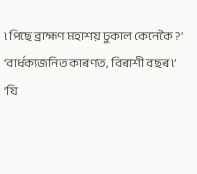৷ পিছে ব্ৰাহ্মণ মহাশয় ঢুকাল কেনেকৈ ?’
‘বাৰ্ধক্যজনিত কাৰণত, বিৰাশী বছৰ ৷’
‘যি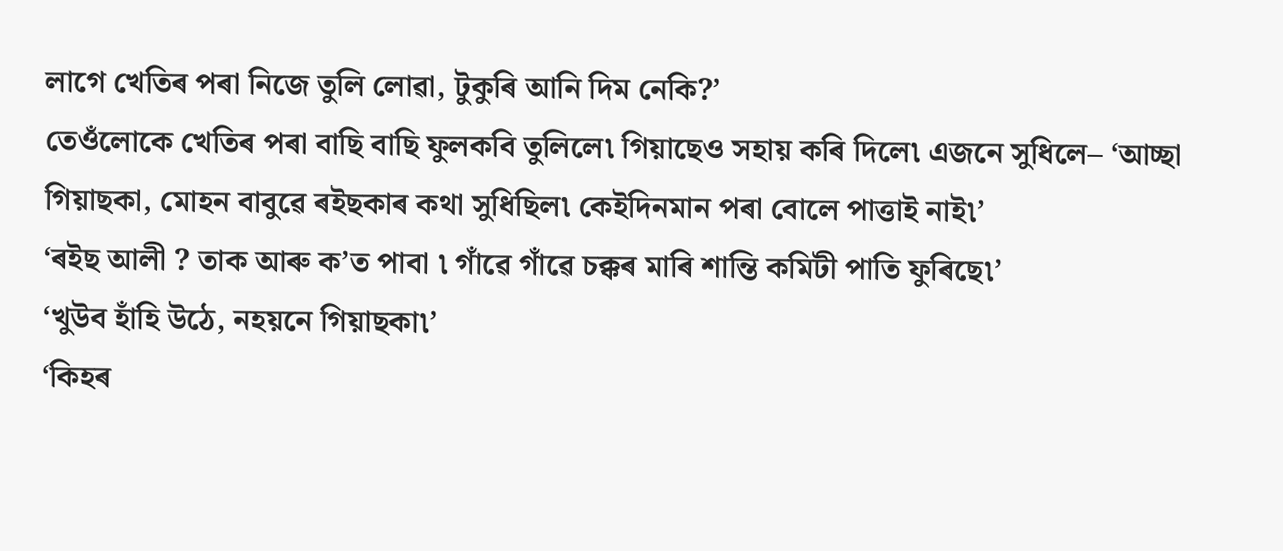লাগে খেতিৰ পৰা নিজে তুলি লোৱা, টুকুৰি আনি দিম নেকি?’
তেওঁলোকে খেতিৰ পৰা বাছি বাছি ফুলকবি তুলিলে৷ গিয়াছেও সহায় কৰি দিলে৷ এজনে সুধিলে– ‘আচ্ছা গিয়াছকা, মোহন বাবুৱে ৰইছকাৰ কথা সুধিছিল৷ কেইদিনমান পৰা বোলে পাত্তাই নাই৷’
‘ৰইছ আলী ? তাক আৰু ক’ত পাবা ৷ গাঁৱে গাঁৱে চক্কৰ মাৰি শান্তি কমিটী পাতি ফুৰিছে৷’
‘খুউব হাঁহি উঠে, নহয়নে গিয়াছকা৷’
‘কিহৰ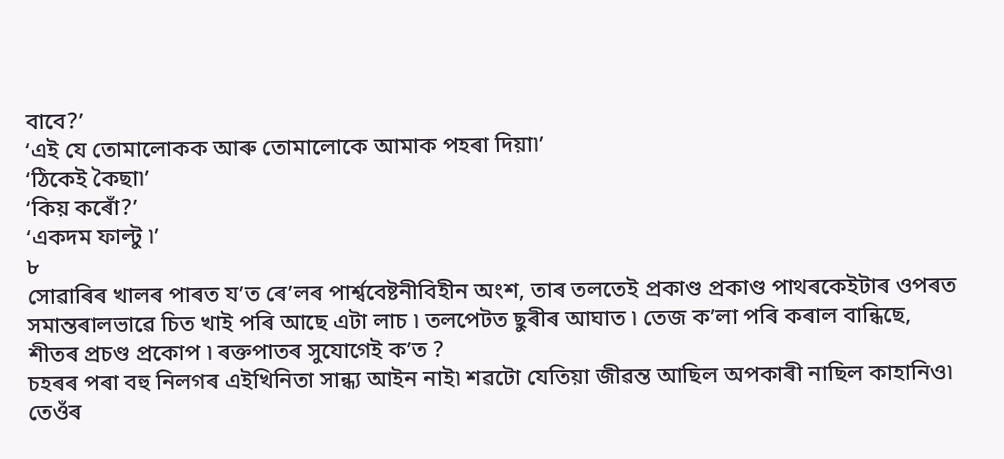বাবে?’
‘এই যে তোমালোকক আৰু তোমালোকে আমাক পহৰা দিয়া৷’
‘ঠিকেই কৈছা৷’
‘কিয় কৰোঁ?’
‘একদম ফাল্টু ৷’
৮
সোৱাৰিৰ খালৰ পাৰত য’ত ৰে’লৰ পাৰ্শ্ববেষ্টনীবিহীন অংশ, তাৰ তলতেই প্ৰকাণ্ড প্ৰকাণ্ড পাথৰকেইটাৰ ওপৰত সমান্তৰালভাৱে চিত খাই পৰি আছে এটা লাচ ৷ তলপেটত ছুৰীৰ আঘাত ৷ তেজ ক’লা পৰি কৰাল বান্ধিছে, শীতৰ প্ৰচণ্ড প্ৰকোপ ৷ ৰক্তপাতৰ সুযোগেই ক’ত ?
চহৰৰ পৰা বহু নিলগৰ এইখিনিতা সান্ধ্য আইন নাই৷ শৱটো যেতিয়া জীৱন্ত আছিল অপকাৰী নাছিল কাহানিও৷ তেওঁৰ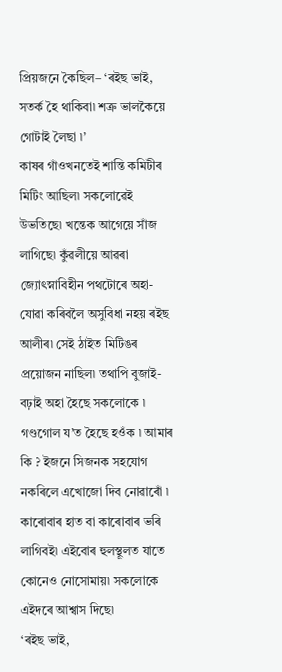প্ৰিয়জনে কৈছিল– ‘ৰইছ ভাই, সতৰ্ক হৈ থাকিবা৷ শত্ৰু ভালকৈয়ে গোটাই লৈছা ৷’
কাষৰ গাঁওখনতেই শান্তি কমিটীৰ মিটিং আছিল৷ সকলোৱেই উভতিছে৷ খন্তেক আগেয়ে সাঁজ লাগিছে৷ কুঁৱলীয়ে আৱৰা জ্যোৎস্নাবিহীন পথটোৰে অহা-যোৱা কৰিবলৈ অসুবিধা নহয় ৰইছ আলীৰ৷ সেই ঠাইত মিটিঙৰ প্ৰয়োজন নাছিল৷ তথাপি বুজাই-বঢ়াই অহা হৈছে সকলোকে ৷ গণ্ডগোল য’ত হৈছে হওঁক ৷ আমাৰ কি ? ইজনে সিজনক সহযোগ নকৰিলে এখোজো দিব নোৱাৰোঁ ৷ কাৰোবাৰ হাত বা কাৰোবাৰ ভৰি লাগিবই৷ এইবোৰ হুলস্থূলত যাতে কোনেও নোসোমায়৷ সকলোকে এইদৰে আশ্বাস দিছে৷
‘ৰইছ ভাই,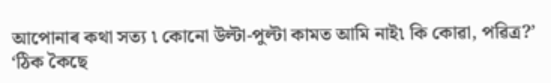আপোনাৰ কথা সত্য ৷ কোনো উল্টা-পুল্টা কামত আমি নাই৷ কি কোৱা, পৱিত্ৰ?’
‘ঠিক কৈছে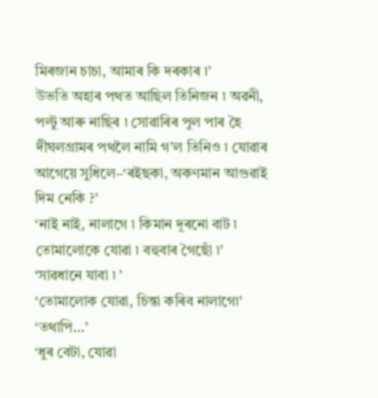মিৰজান চাচা, আমাৰ কি দৰকাৰ ৷’
উভতি অহাৰ পথত আছিল তিনিজন ৷ অৱনী, পল্টু আৰু নাছিৰ ৷ সোৱাৰিৰ পুল পাৰ হৈ দীঘলগ্ৰামৰ পথলৈ নামি গ’ল তিনিও ৷ যোৱাৰ আগেয়ে সুধিলে–‘ৰইছকা, অকণমান আগুৱাই দিম নেকি ?’
‘নাই নাই, নালাগে ৷ কিমান দূৰনো বাট ৷ তোমালোকে যোৱা ৷ বহুবাৰ গৈছোঁ ৷’
‘সাৱধানে যাবা ৷ ’
‘তোমালোক যোৱা, চিন্তা কৰিব নালাগে৷’
‘তথাপি…’
‘ধুৰ বেটা, যোৱা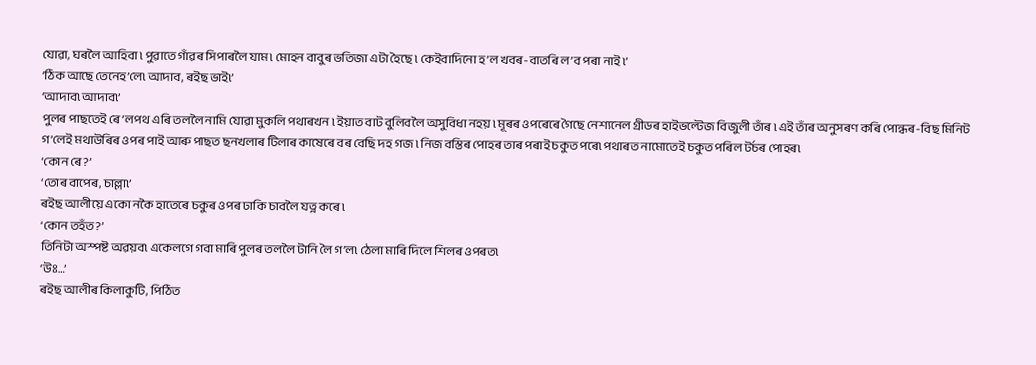যোৱা, ঘৰলৈ আহিবা ৷ পুৱাতে গাঁৱৰ সিপাৰলৈ যাম ৷ মোহন বাবুৰ ভতিজা এটা হৈছে ৷ কেইবাদিনো হ’ল খবৰ-বাতৰি ল’ব পৰা নাই ৷’
‘ঠিক আছে তেনেহ’লে৷ আদাব, ৰইছ ভাই৷’
‘আদাব৷ আদাব৷’
পুলৰ পাছতেই ৰে’লপথ এৰি তললৈ নামি যোৱা মুকলি পথাৰখন ৷ ইয়াত বাট বুলিবলৈ অসুবিধা নহয় ৷ মূৰৰ ওপৰেৰে গৈছে নেশ্যনেল গ্ৰীডৰ হাইভল্টেজ বিজুলী তাঁৰ ৷ এই তাঁৰ অনুসৰণ কৰি পোন্ধৰ-বিছ মিনিট গ’লেই মথাউৰিৰ ওপৰ পাই আৰু পাছত ছনখলাৰ টিলাৰ কাষেৰে বৰ বেছি দহ গজ ৷ নিজ বস্তিৰ পোহৰ তাৰ পৰাই চকুত পৰে৷ পথাৰত নামোতেই চকুত পৰিল টৰ্চৰ পোহৰ৷
‘কোন ৰে?’
‘তোৰ বাপেৰ, চাল্লা৷’
ৰইছ আলীয়ে একো নকৈ হাতেৰে চকুৰ ওপৰ ঢাকি চাবলৈ যত্ন কৰে ৷
‘কোন তহঁত?’
তিনিটা অস্পষ্ট অৱয়ব৷ একেলগে গবা মাৰি পুলৰ তললৈ টানি লৈ গ’ল৷ ঠেলা মাৰি দিলে শিলৰ ওপৰত৷
‘উঃ…’
ৰইছ আলীৰ কিলাকুটি, পিঠিত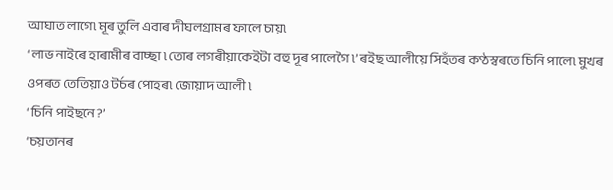আঘাত লাগে৷ মূৰ তুলি এবাৰ দীঘলগ্ৰামৰ ফালে চায়৷
‘লাভ নাইৰে হাৰামীৰ বাচ্ছা ৷ তোৰ লগৰীয়াকেইটা বহু দূৰ পালেগৈ ৷’ ৰইছ আলীয়ে সিহঁতৰ কণ্ঠস্বৰতে চিনি পালে৷ মুখৰ ওপৰত তেতিয়াও টৰ্চৰ পোহৰ৷ জোয়াদ আলী ৷
‘চিনি পাইছনে?’
‘চয়তানৰ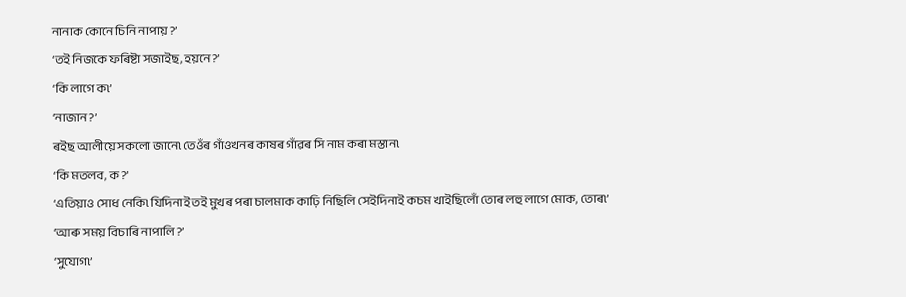নানাক কোনে চিনি নাপায় ?’
‘তই নিজকে ফৰিষ্টা সজাইছ, হয়নে ?’
‘কি লাগে ক৷’
‘নাজান ?’
ৰইছ আলীয়ে সকলো জানে৷ তেওঁৰ গাঁওখনৰ কাষৰ গাঁৱৰ সি নাম কৰা মস্তান৷
‘কি মতলব, ক ?’
‘এতিয়াও সোধ নেকি৷ যিদিনাই তই মুখৰ পৰা চালমাক কাঢ়ি নিছিলি সেইদিনাই কচম খাইছিলোঁ তোৰ লহু লাগে মোক, তোৰ৷’
‘আৰু সময় বিচাৰি নাপালি ?’
‘সুযোগ৷’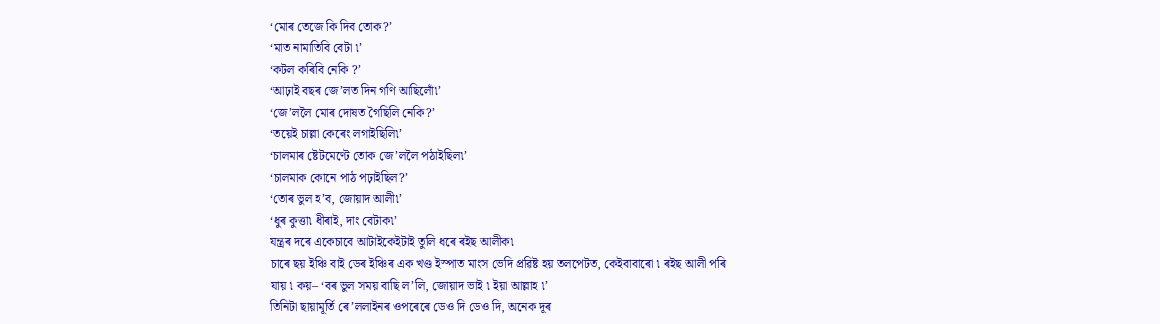‘মোৰ তেজে কি দিব তোক?’
‘মাত নামাতিবি বেটা ৷’
‘কটল কৰিবি নেকি ?’
‘আঢ়াই বছৰ জে’লত দিন গণি আছিলোঁ৷’
‘জে’ললৈ মোৰ দোষত গৈছিলি নেকি?’
‘তয়েই চাল্লা কেৰেং লগাইছিলি৷’
‘চালমাৰ ষ্টেটমেণ্টে তোক জে’ললৈ পঠাইছিল৷’
‘চালমাক কোনে পাঠ পঢ়াইছিল?’
‘তোৰ ভুল হ’ব, জোয়াদ আলী৷’
‘ধুৰ কুত্তা৷ ধীৰাই, দাং বেটাক৷’
যন্ত্ৰৰ দৰে একেচাবে আটাইকেইটাই তুলি ধৰে ৰইছ আলীক৷
চাৰে ছয় ইঞ্চি বাই ডেৰ ইঞ্চিৰ এক খণ্ড ইস্পাত মাংস ভেদি প্ৰৱিষ্ট হয় তলপেটত, কেইবাবাৰো ৷ ৰইছ আলী পৰি যায় ৷ কয়– ‘বৰ ভুল সময় বাছি ল’লি, জোয়াদ ভাই ৷ ইয়া আল্লাহ ৷’
তিনিটা ছায়ামূৰ্তি ৰে’ললাইনৰ ওপৰেৰে ডেও দি ডেও দি, অনেক দূৰ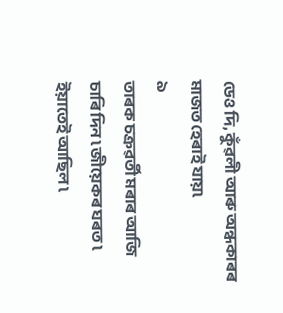ডেও দি, কুঁৱলী আৰু অন্ধকাৰৰ মাজত হেৰাই যায়৷
৯
তাৰক চক্ৰৱৰ্তী মৰাৰ আজি চাৰি দিন ৷ জীয়েকৰ ঘৰত ৷ ইয়াতেই আছিল ৷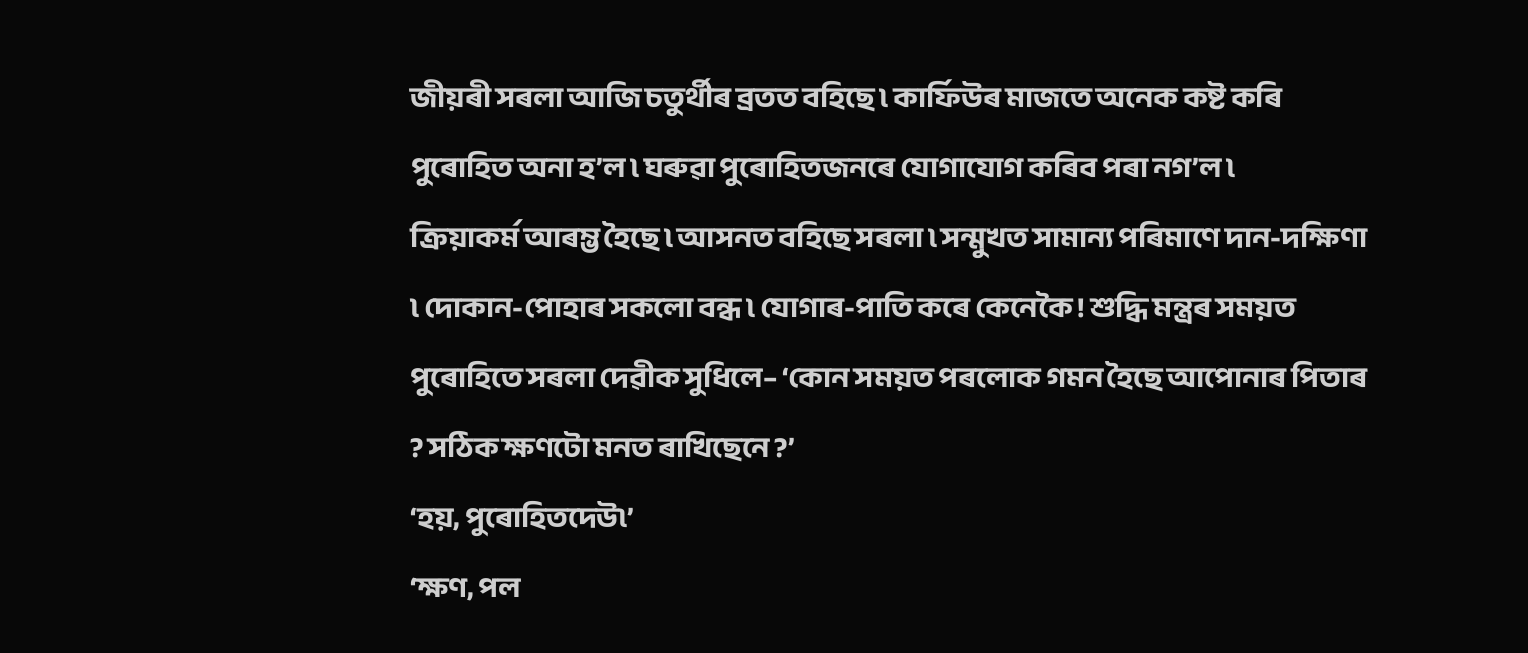জীয়ৰী সৰলা আজি চতুৰ্থীৰ ব্ৰতত বহিছে ৷ কাৰ্ফিউৰ মাজতে অনেক কষ্ট কৰি পুৰোহিত অনা হ’ল ৷ ঘৰুৱা পুৰোহিতজনৰে যোগাযোগ কৰিব পৰা নগ’ল ৷
ক্ৰিয়াকৰ্ম আৰম্ভ হৈছে ৷ আসনত বহিছে সৰলা ৷ সন্মুখত সামান্য পৰিমাণে দান-দক্ষিণা ৷ দোকান-পোহাৰ সকলো বন্ধ ৷ যোগাৰ-পাতি কৰে কেনেকৈ ! শুদ্ধি মন্ত্ৰৰ সময়ত পুৰোহিতে সৰলা দেৱীক সুধিলে– ‘কোন সময়ত পৰলোক গমন হৈছে আপোনাৰ পিতাৰ ? সঠিক ক্ষণটো মনত ৰাখিছেনে ?’
‘হয়, পুৰোহিতদেউ৷’
‘ক্ষণ, পল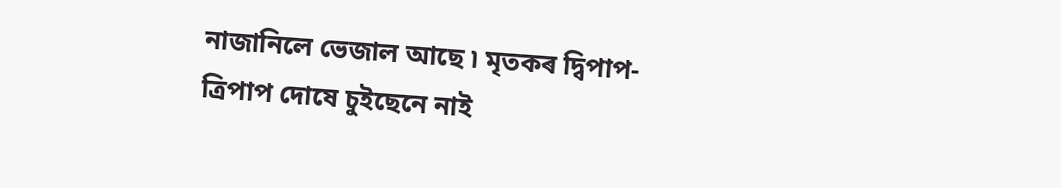নাজানিলে ভেজাল আছে ৷ মৃতকৰ দ্বিপাপ-ত্ৰিপাপ দোষে চুইছেনে নাই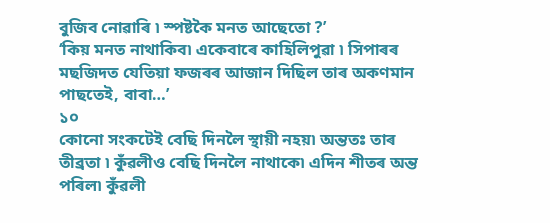বুজিব নোৱাৰি ৷ স্পষ্টকৈ মনত আছেতো ?’
‘কিয় মনত নাথাকিব৷ একেবাৰে কাহিলিপুৱা ৷ সিপাৰৰ মছজিদত যেতিয়া ফজৰৰ আজান দিছিল তাৰ অকণমান পাছতেই, বাবা…’
১০
কোনো সংকটেই বেছি দিনলৈ স্থায়ী নহয়৷ অন্ততঃ তাৰ তীব্ৰতা ৷ কুঁৱলীও বেছি দিনলৈ নাথাকে৷ এদিন শীতৰ অন্ত পৰিল৷ কুঁৱলী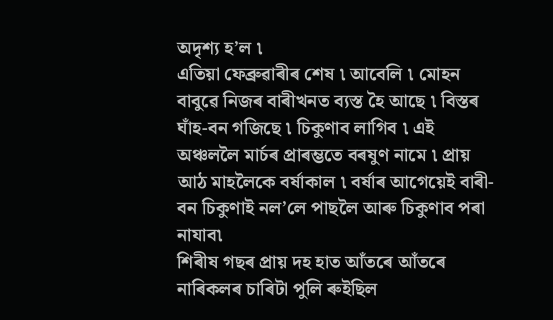অদৃশ্য হ’ল ৷
এতিয়া ফেব্ৰুৱাৰীৰ শেষ ৷ আবেলি ৷ মোহন বাবুৱে নিজৰ বাৰীখনত ব্যস্ত হৈ আছে ৷ বিস্তৰ ঘাঁহ-বন গজিছে ৷ চিকুণাব লাগিব ৷ এই অঞ্চললৈ মাৰ্চৰ প্ৰাৰম্ভতে বৰষুণ নামে ৷ প্ৰায় আঠ মাহলৈকে বৰ্ষাকাল ৷ বৰ্ষাৰ আগেয়েই বাৰী-বন চিকুণাই নল’লে পাছলৈ আৰু চিকুণাব পৰা নাযাব৷
শিৰীষ গছৰ প্ৰায় দহ হাত আঁতৰে আঁতৰে নাৰিকলৰ চাৰিটা পুলি ৰুইছিল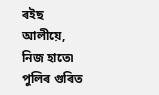ৰইছ আলীয়ে, নিজ হাতে৷ পুলিৰ গুৰিত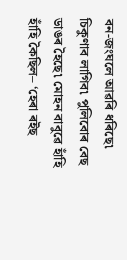বন-জংঘলে আৱৰি ধৰিছে৷ চিকুণাব লাগিব৷ পুলিবোৰ বেছ ডাঙৰ হৈছে৷ মোহন বাবুৱে হাঁহি হাঁহি কৈছিল– ‘হেৰা ৰইছ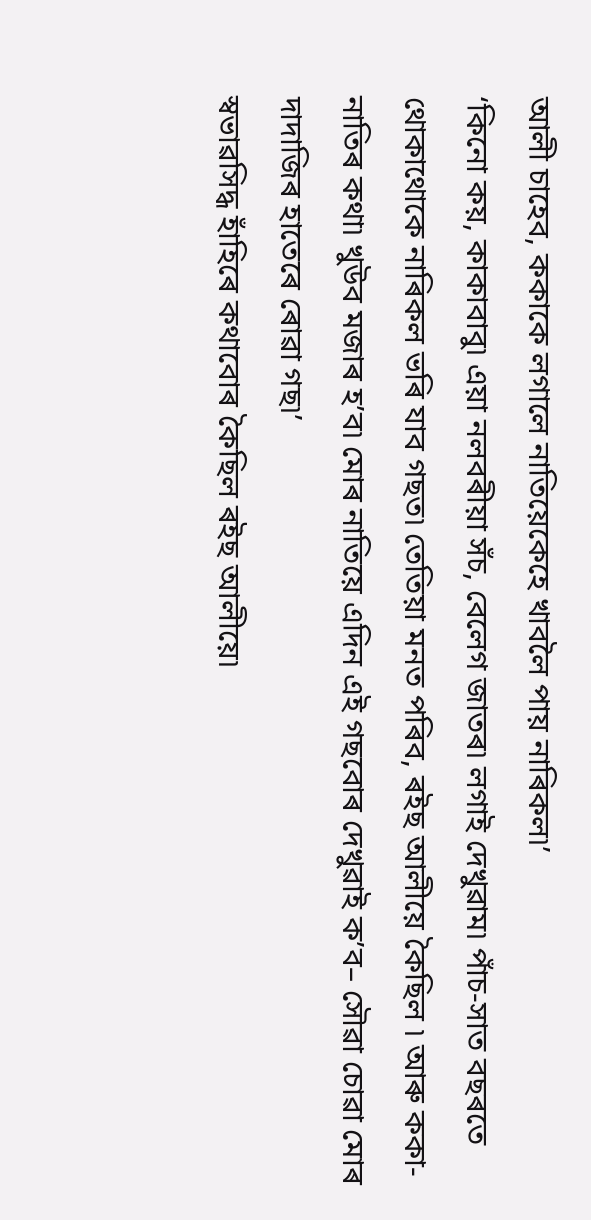আলী চাহেব, ককাকে লগালে নাতিয়েকেহে খাবলৈ পায় নাৰিকল৷’
‘কিনো কয়, কাকাবাবু৷ এয়া নলবৰীয়া সঁচ, বেলেগ জাতৰ৷ লগাই দেখুৱাম৷ পাঁচ-সাত বছৰতে থোকাথোকে নাৰিকল ভৰি যাব গছত৷ তেতিয়া মনত পৰিব, ৰইছ আলীয়ে কৈছিল ৷ আৰু ককা-নাতিৰ কথা৷ খুউব মজাৰ হ’ব৷ মোৰ নাতিয়ে এদিন এই গছবোৰ দেখুৱাই ক’ব– সৌৱা চোৱা মোৰ দাদাজিৰ হাতেৰে ৰোৱা গছ৷’
স্বভাৱসিদ্ধ হাঁহিৰে কথাবোৰ কৈছিল ৰইছ আলীয়ে৷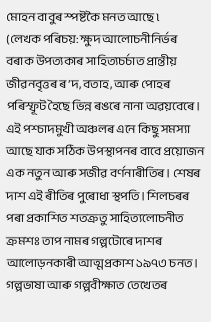মোহন বাবুৰ স্পষ্টকৈ মনত আছে ৷
(লেখক পৰিচয়: ক্ষুদ আলোচনীনিৰ্ভৰ বৰাক উপত্যকাৰ সাহিত্যচৰ্চাত প্ৰান্তীয় জীৱনবৃত্তৰ ৰ’দ, বতাহ, আৰু পোহৰ পৰিস্ফূট হৈছে ভিন্ন ৰঙৰে নানা অৱয়বেৰে। এই পশ্চাদমুখী অঞ্চলৰ এনে কিছু সমস্যা আছে যাক সঠিক উপস্থাপনৰ বাবে প্ৰয়োজন এক নতুন আৰু সজীৱ বৰ্ণনাৰীতিৰ। শেষৰ দাশ এই ৰীতিৰ পুৰোধা স্থপতি। শিলচৰৰ পৰা প্ৰকাশিত শতক্ৰতু সাহিত্যলোচনীত ক্ৰমশঃ তাপ নামৰ গল্পটোৰে দাশৰ আলোড়নকাৰী আত্মপ্ৰকাশ ১৯৭৩ চনত। গল্পভাষা আৰু গল্পবীক্ষাত তেখেতৰ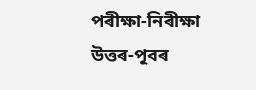পৰীক্ষা-নিৰীক্ষা উত্তৰ-পূবৰ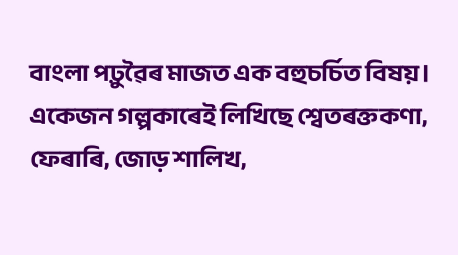বাংলা পঢ়ুৱৈৰ মাজত এক বহুচৰ্চিত বিষয়। একেজন গল্পকাৰেই লিখিছে শ্বেতৰক্তকণা, ফেৰাৰি, জোড় শালিখ,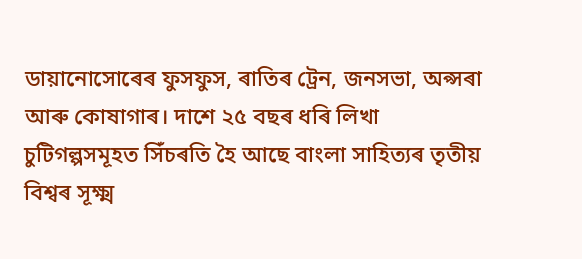ডায়ানোসোৰেৰ ফুসফুস, ৰাতিৰ ট্ৰেন, জনসভা, অপ্সৰা আৰু কোষাগাৰ। দাশে ২৫ বছৰ ধৰি লিখা চুটিগল্পসমূহত সিঁচৰতি হৈ আছে বাংলা সাহিত্যৰ তৃতীয় বিশ্বৰ সূক্ষ্ম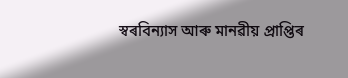স্বৰবিন্যাস আৰু মানৱীয় প্ৰাপ্তিৰ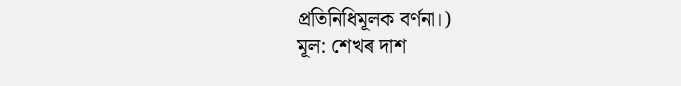প্ৰতিনিধিমূলক বৰ্ণনা।)
মূল: শেখৰ দাশ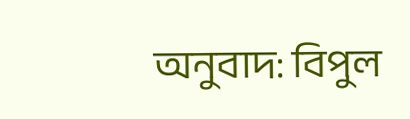অনুবাদ: বিপুল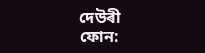দেউৰী
ফোন: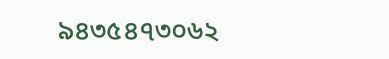৯৪৩৫৪৭৩০৬২